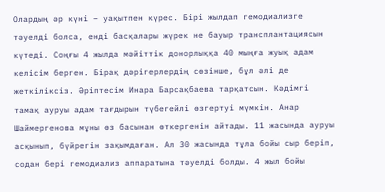Олардың әр күні – уақытпен күрес. Бірі жылдап гемодиализге тәуелді болса, енді басқалары жүрек не бауыр трансплантациясын күтеді. Соңғы 4 жылда мәйіттік донорлыққа 40 мыңға жуық адам келісім берген. Бірақ дәрігерлердің сөзінше, бұл әлі де жеткіліксіз. Әріптесім Инара Барсақбаева тарқатсын. Кәдімгі тамақ ауруы адам тағдырын түбегейлі өзгертуі мүмкін. Анар Шаймергенова мұны өз басынан өткергенін айтады. 11 жасында ауруы асқынып, бүйрегін зақымдаған. Ал 30 жасында тұла бойы сыр беріп, содан бері гемодиализ аппаратына тәуелді болды. 4 жыл бойы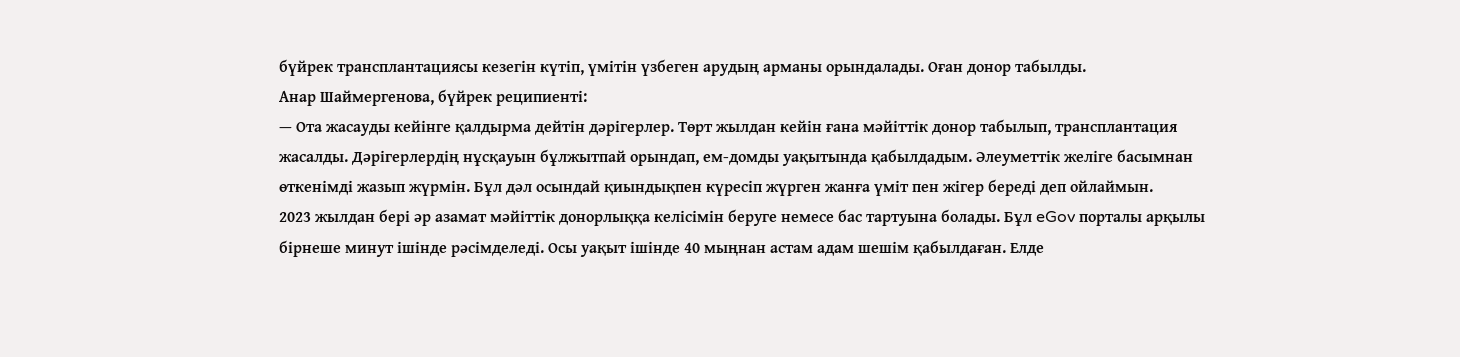бүйрек трансплантациясы кезегін күтіп, үмітін үзбеген арудың арманы орындалады. Оған донор табылды.
Анар Шаймергенова, бүйрек реципиенті:
— Ота жасауды кейінге қалдырма дейтін дәрігерлер. Төрт жылдан кейін ғана мәйіттік донор табылып, трансплантация жасалды. Дәрігерлердің нұсқауын бұлжытпай орындап, ем-домды уақытында қабылдадым. Әлеуметтік желіге басымнан өткенімді жазып жүрмін. Бұл дәл осындай қиындықпен күресіп жүрген жанға үміт пен жігер береді деп ойлаймын.
2023 жылдан бері әр азамат мәйіттік донорлыққа келісімін беруге немесе бас тартуына болады. Бұл eGov порталы арқылы бірнеше минут ішінде рәсімделеді. Осы уақыт ішінде 40 мыңнан астам адам шешім қабылдаған. Елде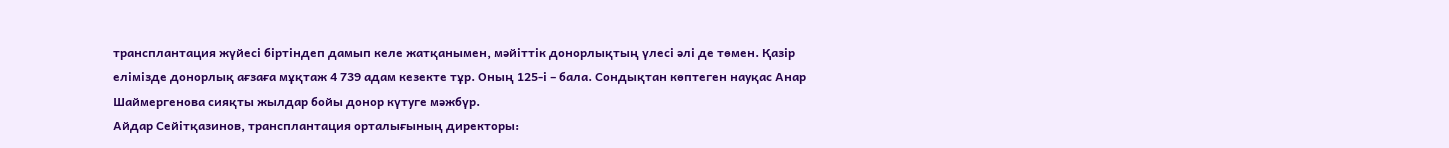трансплантация жүйесі біртіндеп дамып келе жатқанымен, мәйіттік донорлықтың үлесі әлі де төмен. Қазір елімізде донорлық ағзаға мұқтаж 4 739 адам кезекте тұр. Оның 125-і – бала. Сондықтан көптеген науқас Анар Шаймергенова сияқты жылдар бойы донор күтуге мәжбүр.
Айдар Сейітқазинов, трансплантация орталығының директоры: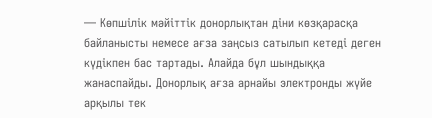— Көпшілік мәйіттік донорлықтан діни көзқарасқа байланысты немесе ағза заңсыз сатылып кетеді деген күдікпен бас тартады. Алайда бұл шындыққа жанаспайды. Донорлық ағза арнайы электронды жүйе арқылы тек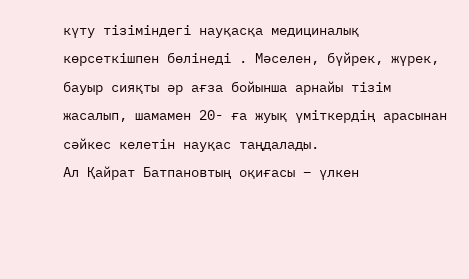күту тізіміндегі науқасқа медициналық көрсеткішпен бөлінеді . Мәселен, бүйрек, жүрек, бауыр сияқты әр ағза бойынша арнайы тізім жасалып, шамамен 20- ға жуық үміткердің арасынан сәйкес келетін науқас таңдалады.
Ал Қайрат Батпановтың оқиғасы – үлкен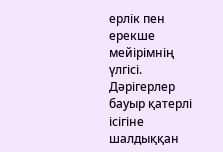ерлік пен ерекше мейірімнің үлгісі. Дәрігерлер бауыр қатерлі ісігіне шалдыққан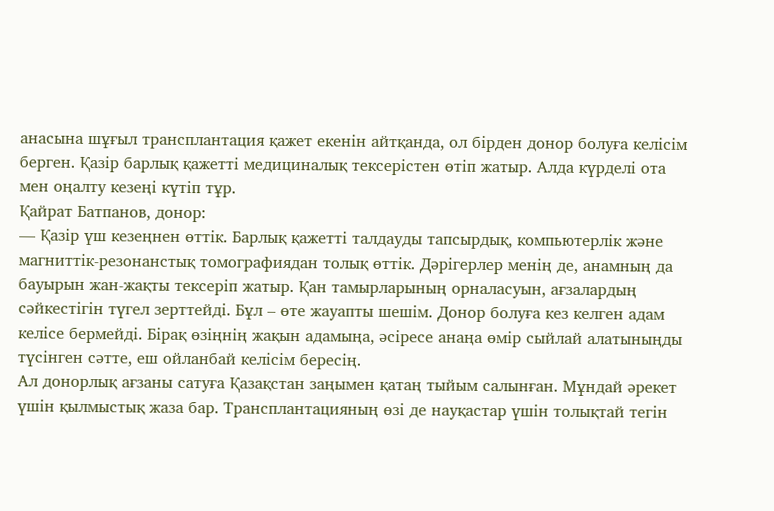анасына шұғыл трансплантация қажет екенін айтқанда, ол бірден донор болуға келісім берген. Қазір барлық қажетті медициналық тексерістен өтіп жатыр. Алда күрделі ота мен оңалту кезеңі күтіп тұр.
Қайрат Батпанов, донор:
— Қазір үш кезеңнен өттік. Барлық қажетті талдауды тапсырдық, компьютерлік және магниттік-резонанстық томографиядан толық өттік. Дәрігерлер менің де, анамның да бауырын жан-жақты тексеріп жатыр. Қан тамырларының орналасуын, ағзалардың сәйкестігін түгел зерттейді. Бұл – өте жауапты шешім. Донор болуға кез келген адам келісе бермейді. Бірақ өзіңнің жақын адамыңа, әсіресе анаңа өмір сыйлай алатыныңды түсінген сәтте, еш ойланбай келісім бересің.
Ал донорлық ағзаны сатуға Қазақстан заңымен қатаң тыйым салынған. Мұндай әрекет үшін қылмыстық жаза бар. Трансплантацияның өзі де науқастар үшін толықтай тегін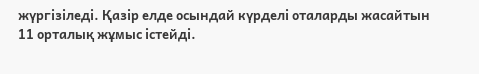жүргізіледі. Қазір елде осындай күрделі оталарды жасайтын 11 орталық жұмыс істейді.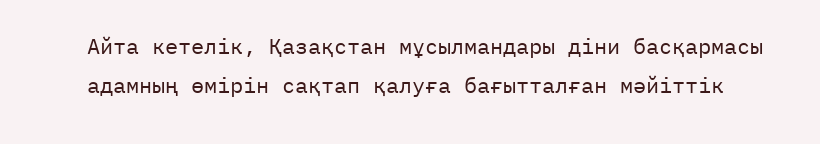Айта кетелік, Қазақстан мұсылмандары діни басқармасы адамның өмірін сақтап қалуға бағытталған мәйіттік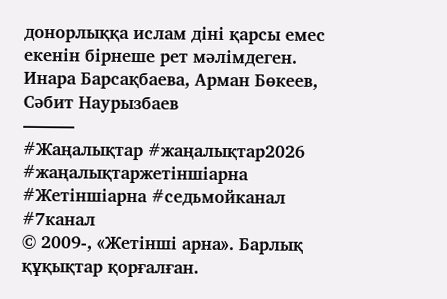донорлыққа ислам діні қарсы емес екенін бірнеше рет мәлімдеген.
Инара Барсақбаева, Арман Бөкеев, Сәбит Наурызбаев
———
#Жаңалықтар #жаңалықтар2026 #жаңалықтаржетіншіарна #Жетіншіарна #седьмойканал #7канал
© 2009-, «Жетінші арна». Барлық құқықтар қорғалған.